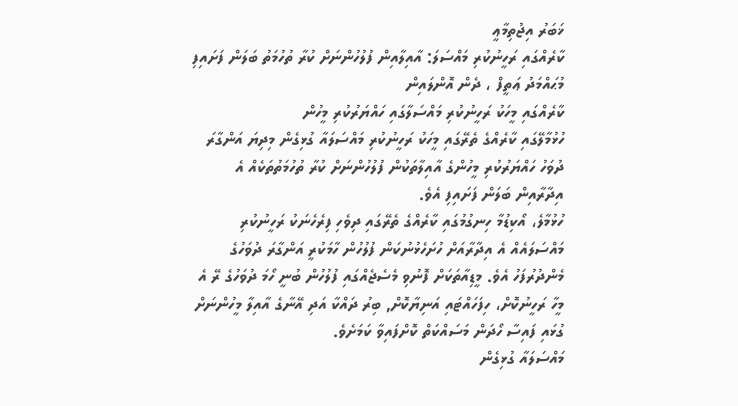ޚަބަރު އިޖުތިމާޢީ
ކާރެއްގައި ރަހީނުކުރި މައްސަލަ: އާއިލާއިން ފުލުހުންނަށް ކުރާ ތުހުމަތު ބަލަން ފަށައިފި
މުޙައްމަދު ޢަތީފް ، ދެން އޮންލައިން
ކާރެއްގައި މީހަކު ރަހީނުކުރި މައްސަލާގައި ހައްޔަރުކުރި މީހުން
ހުޅުމާލޭގައި ކާރެއްގެ ތެރޭގައި މީހަކު ރަހީނުކުރި މައްސަލައާ ގުޅިގެން މިދިޔަ އަންގާރަ ދުވަހު ހައްޔަރުކުރި މީހުންގެ އާއިލާތަކުން ފުލުހުންނަށް ކުރާ ތުހުމަތުތަކެއް އެ އިދާރާއިން ބަލަން ފަށައިފި އެވެ.
ހުޅުމާލެ، އޯކިޑުމާ ހިނގުމުގައި ކާރެއްގެ ތެރޭގައި ދިވެހި ފިރެހެނަކު ރަހީނުކުރި މައްސަލައެއް އެ އިދާރާއަށް ހުށަހެޅުނުކަން ފުލުހުން ހާމަކުރީ އަންގާރަ ދުވަހުގެ މެންދުރުފަހު އެވެ. މީޑިއާތަކަށް ފޮނުވި މެސެޖެއްގައި ފުލުހުން ބުނީ ހޯމަ ދުވަހުގެ ރޭ އެ މީހާ ރަހީނުކޮށް، ހިފަހައްޓައި އަނިޔާކޮށް, ބިރު ދައްކާ އަދި އޭނާގެ އާއިލާ މީހުންނަށް ގުޅައި ފައިސާ ހޯދަން މަސައްކަތް ކޮށްފައިވާ ކަމަށެވެ.
މައްސަލައާ ގުޅިގެން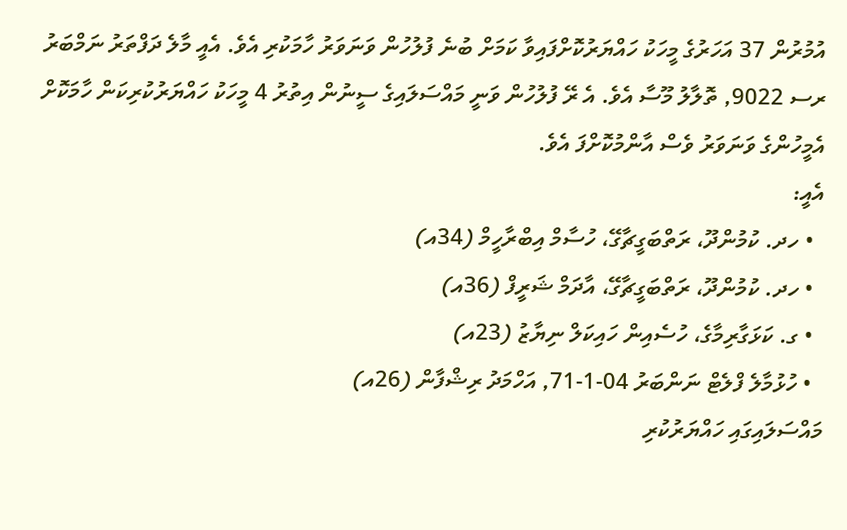އުމުރުން 37 އަހަރުގެ މީހަކު ހައްޔަރުކޮށްފައިވާ ކަމަށް ބުނެ ފުލުހުން ވަނަވަރު ހާމަކުރި އެވެ. އެއީ މާލެ ދަފްތަރު ނަމްބަރު ރސ 9022, ތޮލާލު މޫސާ އެވެ. އެ ރޭ ފުލުހުން ވަނީ މައްސަލައިގެ ސީނުން އިތުރު 4 މީހަކު ހައްޔަރުކުރިކަން ހާމަކޮށް އެމީހުންގެ ވަނަވަރު ވެސް އާންމުކޮށްފަ އެވެ.
އެއީ:
  • ހދ. ކުމުންދޫ، ރަތްބަގީޗާގޭ، ހުސާމް އިބްރާހީމް (34އ)
  • ހދ. ކުމުންދޫ، ރަތްބަގީޗާގޭ، އާދަމް ޝަރީފް (36އ)
  • ގ. ކަޅަގާރިމާގެ، ހުސެއިން ހައިކަލް ނިޔާޒު (23އ)
  • ހުޅުމާލެ ފްލެޓް ނަންބަރު 04-1-71, އަހްމަދު ރިޝްފާން (26އ)
މައްސަލައިގައި ހައްޔަރުކުރި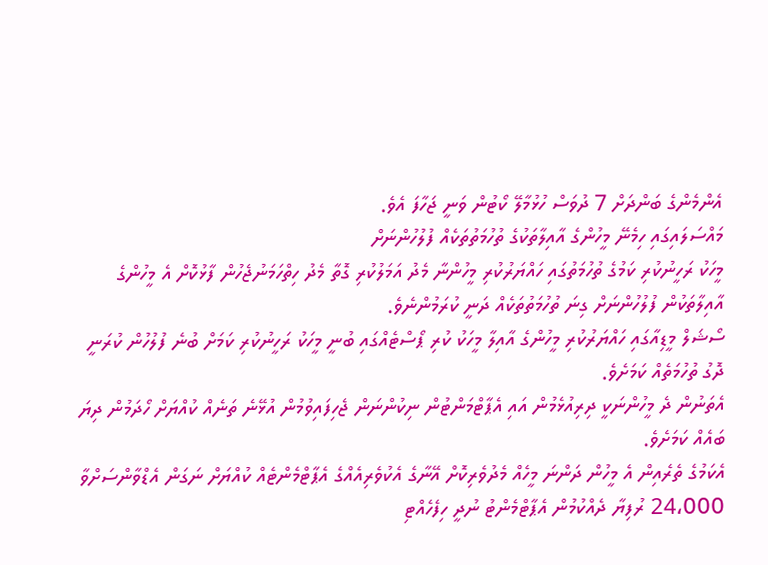އެންމެންގެ ބަންދަށް 7 ދުވަސް ހުޅުމާލޭ ކޯޓުން ވަނީ ޖަހާފަ އެވެ.
މައްސަލައިގައި ހިމެނޭ މީހުންގެ އާއިލާތަކުގެ ތުހުމަތުތަކެއް ފުލުހުންނަށް
މީހަކު ރަހީނުކުރި ކަމުގެ ތުހުމަތުގައި ހައްޔަރުކުރި މީހުންނާ މެދު އަމަލުކުރި ގޮތާ މެދު ހިތްހަމަނުޖެހުން ފާޅުކޮށް އެ މީހުންގެ އާއިލާތަކުން ފުލުހުންނަށް ގިނަ ތުހުމަތުތަކެއް ދަނީ ކުރަމުންނެވެ.
ސޯޝަލް މީޑިއާގައި ހައްޔަރުކުރި މީހުންގެ އާއިލާ މީހަކު ކުރި ޕޯސްޓެއްގައި ބުނީ މީހަކު ރަހީނުކުރި ކަމަށް ބުނެ ފުލުހުން ކުރަނީ ދޮގު ތުހުމަތެއް ކަމަށެވެ.
އެތަނުން ދެ މީހުންނަކީ ދިރިއުޅެމުން އައި އެޕާޓްމަންޓުން ނިކުންނަން ޖެހިފައިވުމުން އުޅޭނެ ތަނެއް ކުއްޔަށް ހޯދަމުން ދިޔަ ބައެއް ކަމަށެވެ.
އެކަމުގެ ތެރެއިން އެ މީހުން ދަންނަ މީހެއް މެދުވެރިކޮށް އޭނާގެ އެކުވެރިއެއްގެ އެޕާޓްމެންޓެއް ކުއްޔަށް ނަގަން އެޑްވާންސަށްވާ 24،000 ރުފިޔާ ދެއްކުމުން އެޕާޓްމެންޓު ނުދީ ހިފެހެއްޓި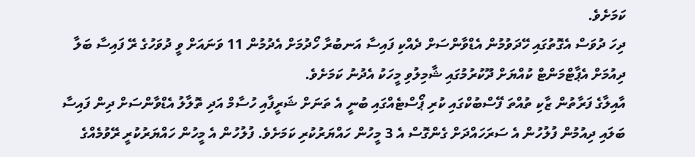ކަމަށެވެ.
ދިހަ ދުވަސް އެގޮތުގައި ހޭދަވުމުން އެޑްވާންސަށް ދެއްކި ފައިސާ އަނބުރާ ހޯދުމަށް އެދުމުން 11 ވަނައަށް ވީ ދުވަހުގެ ރޭ ފައިސާ ބަލާ ދިއުމަށް އެޕާޓްމަންޓް ކުއްޔަށް ދޫކުރުމުގައި ޝާމިލުވި މީހަކު އެދުނު ކަމަށެވެ.
އާއިލާގެ ފަރާތުން ޒާކި ތުއްތަ ފޭސްބުކްގައި ކުރި ޕޯސްޓެއްގައި ބުނީ އެ ތަނަށް ޝަރީފާއި ހުސާމް އަދި ތޮލާލު އެޑްވާންސަށް ދިން ފައިސާ ބަލައި ދިއުމުން ފުލުހުން އެ ސަރަހައްދަށް ގެންގޮސް އެ 3 މީހުން ހައްޔަރުކުރި ކަމަށެވެ. ފުލުހުން އެ މީހުން ހައްޔަރުކުރީ ރޭވުމެއްގެ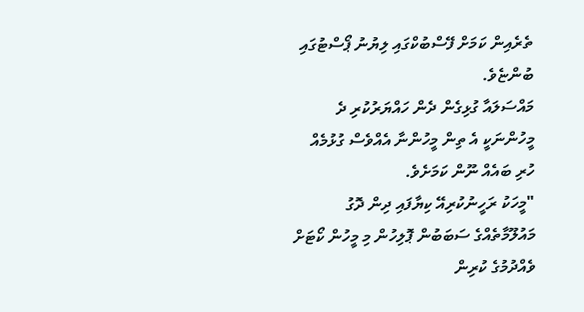ތެރެއިން ކަމަށް ފޭސްބުކްގައި ލިޔުނު ޕޯސްޓުގައި ބުންޏެވެ.
މައްސަލައާ ގުޅިގެން ދެން ހައްޔަރުކުރި ދެ މީހުންނަކީ އެ ތިން މީހުންނާ އެއްވެސް ގުޅުމެއް ހުރި ބައެއް ނޫން ކަމަށެވެ.
"މީހަކު ރަހީނުކުރިއޭ ކިޔާފައި ދިން ދޮގު މައުލޫމާތެއްގެ ސަބަބުން ޕޮލިހުން މި މީހުން ކޯޓަށް ވެއްދުމުގެ ކުރިން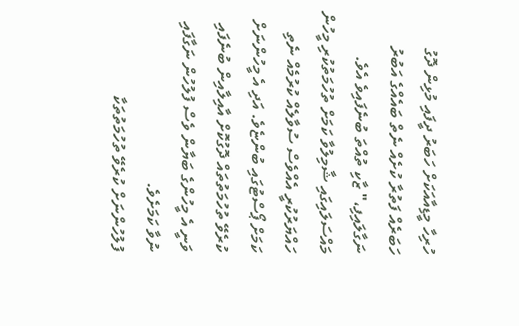ހުރިހާ މީޑިއާއަކަށް ހަބަރު ދީފައި މުޅިން ދޮގު ހަބަރެއް ފަތުރާ ކުށެއް ނެތް ބައެއްގެ އަބުރު ނަގާލައިފި،" ޒާކި ތުއްތަ ބުނެފައިވެ އެވެ.
މައްސަލައިގައި ޝާމިލުވާ ކަމަށް ތުހުމަތުކުރި މީހުން ހައްޔަރުކުރީ އެއްވެސް ސުވާލެއް ކުރުމެއް ނެތި ކަމަށް ޕޯސްޓުގައި ބުންޏެވެ. އަދި އެ މީހުންނަށް ކުރެވޭ ތުހުމަތުތައް ދޮގުކޮށް އާއިލާއިން ބުނެފައި ވަނީ އެ މީހުންގެ ބަޔާން ވެސް ފުލުހުން ނަގާފައި ނުވާ ކަމަށެވެ.
ފުލުހުންނަށް ކުރެވޭ ތުހުމަތުތަކާ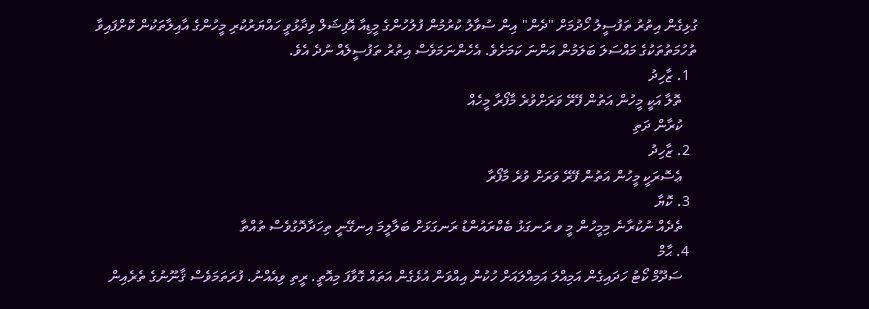ގުޅިގެން އިތުރު ތަފުސީލު ހޯދުމަށް "ދެން" އިން ސުވާލު ކުރުމުން ފުލުހުންގެ މީޑިއާ އޮފިޝަލް ވިދާޅުވީ ހައްޔަރުކުރި މީހުންގެ އާއިލާތަކުން ކޮށްފައިވާ ތުހުމަތުތަކުގެ މައްސަލަ ބަލަމުން އަންނަ ކަމަށެވެ. އެހެންނަމަވެސް އިތުރު ތަފުސީލެއް ނުދެ އެވެ.
  1. ޒާހިދު
    ތޮލާ އަކީ މީހުން އަތުން ފޭރޭ ވަރަށްވުރެ މާފޯރާ މީހެއް
    ކުރާން ދަތި
  2. ޒާހިދު
    ޢެސޮރަކީ މީހުން އަތުން ފޭރޭ ވަރަށް ވުރެ މާފޯރާ
  3. ކޮޔާ
    ތެދެއް ނުކުރާނެ މިމީހުން މީ ވ ރަނގަޅު ބެކްރައުންޑު ރަނގަޅަށް ބަލާލީމަ އިނގޭނީ ތިހަދާދޮގުވެސް ތުއްތާ
  4. ޙާމް
    ސަދޫމް ކޯޓު ހަދައިގެން އަމިއްލަ އަމިއްލައަށް ހުކުން އިއްވަން އުޅެގެން އަތައް ގޮވާފަ މިއޮތީ. ރީތި ވިއެއްނު. ފުރަތަމަވެސް ޤާނޫނުގެ ތެރެއިން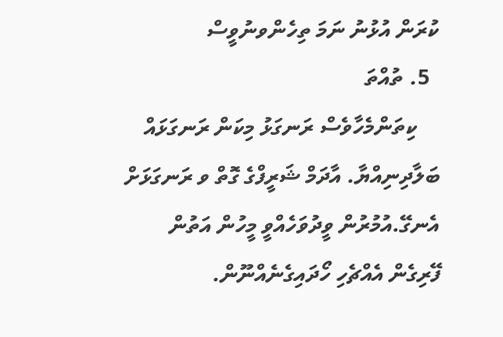ކުރަން އުޅުނު ނަމަ ތިހެންވނުވީސް
  5. ތުއްތަ
    ކިތަންމެހާވެސް ރަނގަޅު މިކަން ރަނގަޅައް ބަލާދިނިއްޔާ. އާދަމް ޝަރީފްގެ ގޮތް ވ ރަނގަޅަށް އެނގޭ.އުމުރުން ވީދުވަހެއްވީ މީހުން އަތުން ފޭރިގެން އެއްޗެހި ހޯދައިގެނެއްނޫން.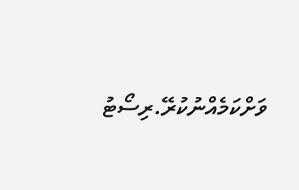ވަށްކަމެއްނުކުރޭ.ރިސޯޓު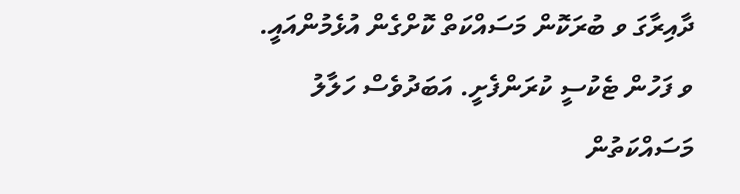ދާއިރާގަ ވ ބުރަކޮން މަސައްކަތް ކޮށްގެން އުޅެމުންއައީ. ވ ފަހުން ޓެކުސީ ކުރަންފެށީ. އަބަދުވެސް ހަލާލު މަސައްކަތުން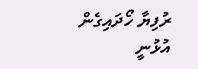ރުފިޔާ ހޯދައިގެން އުޅުނީ